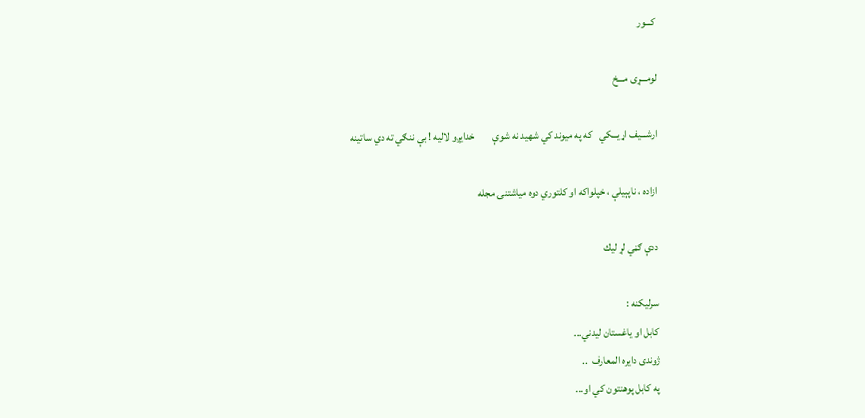کـــور

لومـــړی مـــخ

ارشـــيف اړيـــکي   که په ميوند کي شهيد نه شوې        خدايږو لاليه ! بې ننګي ته دي ساتينه

ازاده ، ناپېيلې ، خپلواکه او کلتوري دوه مياشتنۍ مجله

ددې ګڼي لړ ليك

سرليکنه :
کابل او ياغستان ليدني...
ژوندی دايره المعارف  ..
په کابل پوهنتون کي او...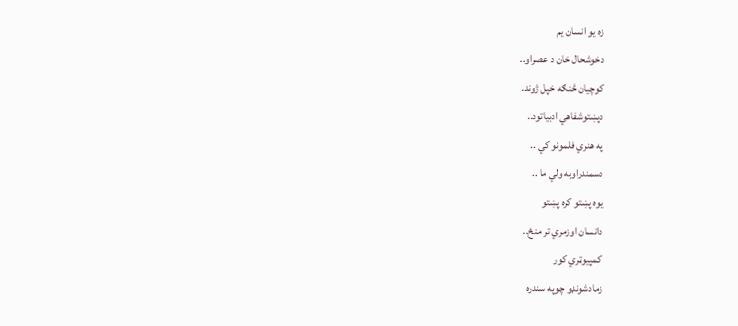زه يو انسان يم
دخوشحال خان د عصراو..
کوچيان څنګه خپل ژوند.
دپښتوشفاهي ادبياتود..
په هنري فلمونو کي ..
دسمندراوبه ولي ما ..
يوه پښتو کره پښتو
دانسان اوزمري تر منځ..
کمپيوټري کور
زمادشونډو چوپه سندره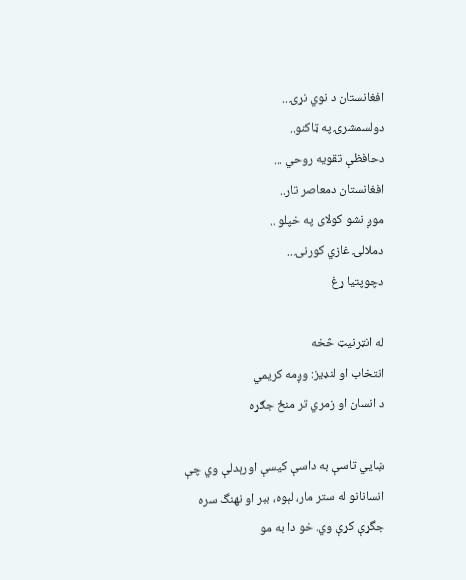افغانستان د نوي نړۍ ..
دولسمشرۍ په ټاکنو..
دحافظې تقويه روحي ...
افغانستان دمعاصر تار..
موږ نشو کولای په خپلو ..
دملالۍ غازي کورنۍ ..
دچوپتيا ړغ

له انټرنيټ څخه
انتخاب او لنډيز: وږمه كريمي
د انسان او زمري تر منځ جګړه

ښايي تاسې به داسې كيسې اورېدلې وي چې انسانانو له ستر مار، لېوه، ببر او نهنگ سره جگړې كړې وي. خو دا به مو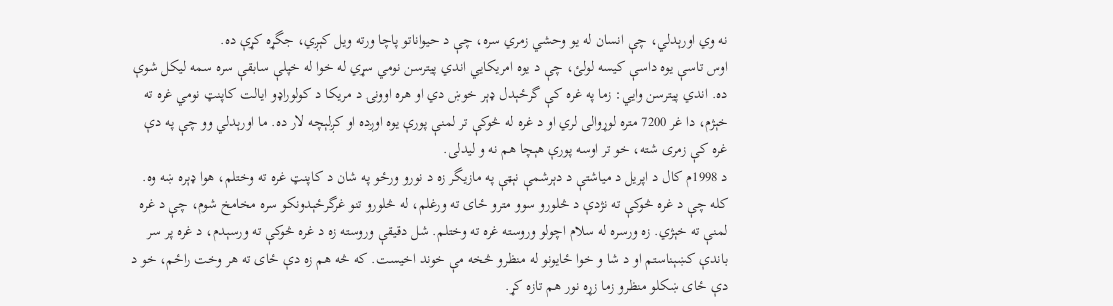نه وي اورېدلي، چې انسان له يو وحشي زمري سره، چې د حيواناتو پاچا ورته ويل كېږي، جگړه كړې ده.
اوس تاسې يوه داسې كيسه لولئ، چې د يوه امريكايي اندي پيترسن نومي سړي له خوا له خپلې سابقې سره سمه ليكل شوې ده. اندي پيترسن وايي: زما په غره كې گرځېدل ډېر خوښ دي او هره اوونۍ د مريكا د كولوراډو ايالت كاپنټ نومي غره ته خېژم، دا غر 7200 متره لوړوالى لري او د غره له څوكې تر لمنې پورې يوه اوږده او كږلېچه لار ده. ما اورېدلي وو چې په دې غره كې زمرى شته، خو تر اوسه پورې هېچا هم نه و ليدلى.
د 1998م كال د اپريل د مياشتې د دېرشمې نېټې په مازيگر زه د نورو ورځو په شان د كاپنټ غره ته وختلم، هوا ډېره ښه وه. كله چې د غره څوكې ته نژدې د څلورو سوو مترو ځاى ته ورغلم، له څلورو تنو غرگرځېدونكو سره مخامخ شوم، چې د غره لمنې ته خېژي. زه ورسره له سلام اچولو وروسته غره ته وختلم. شل دقيقې وروسته زه د غره څوكې ته ورسېدم، د غره پر سر باندې كښېناستم او د شا و خوا ځايونو له منظرو څخه مې خوند اخيست. كه څه هم زه دې ځاى ته هر وخت راځم، خو د دې ځاى ښكلو منظرو زما زړه نور هم تازه كړ.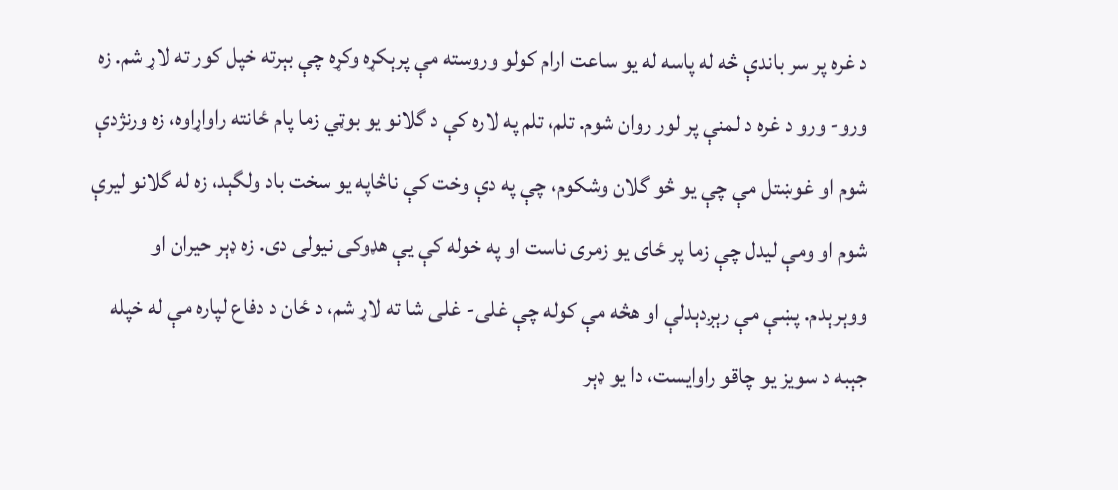د غره پر سر باندې څه له پاسه له يو ساعت ارام كولو وروسته مې پرېكړه وكړه چې بېرته خپل كور ته لاړ شم. زه ورو- ورو د غره د لمنې پر لور روان شوم. تلم، تلم په لاره كې د گلانو يو بوټي زما پام ځانته راواړاوه، زه ورنژدې شوم او غوښتل مې چې يو څو گلان وشكوم، چې په دې وخت كې ناڅاپه يو سخت باد ولگېد، زه له گلانو ليرې شوم او ومې ليدل چې زما پر ځاى يو زمرى ناست او په خوله كې يې هډوكى نيولى دى. زه ډېر حيران او ووېرېدم. پښې مې رېږدېدلې او هڅه مې كوله چې غلى- غلى شا ته لاړ شم، د ځان د دفاع لپاره مې له خپله جېبه د سويز يو چاقو راوايست، دا يو ډېر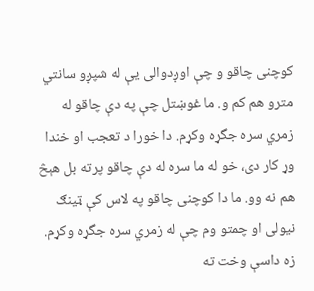كوچنى چاقو و چې اوږدوالى يې له شپږو سانتي مترو هم كم و. ما غوښتل چې په دې چاقو له زمري سره جگړه وكړم. دا خورا د تعجب او خندا وړ كار دى، خو له ما سره له دې چاقو پرته بل هېڅ هم نه وو. ما دا كوچنى چاقو په لاس كې ټينګ نيولى او چمتو وم چې له زمري سره جگړه وكړم. زه داسې وخت ته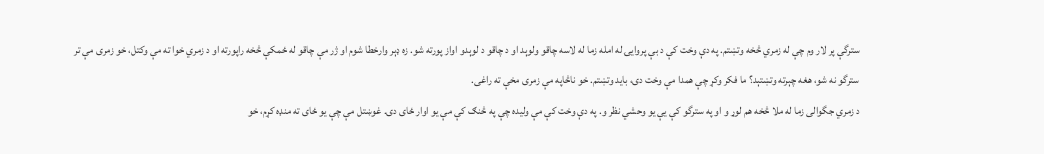سترگې پر لار وم چې له زمري څخه وتښتم. په دې وخت كې د بې پروايۍ له امله زما له لاسه چاقو ولوېد او د چاقو د لوېدو اواز پورته شو. زه ډېر وارخطا شوم او ژر مې چاقو له ځمكې څخه راپورته او د زمري خوا ته مې وكتل، خو زمرى مې تر سترگو نه شو، هغه چېرته وتښتېد؟ ما فكر وكړ چې همدا مې وخت دى، بايد وتښتم. خو ناڅاپه مې زمرى مخې ته راغى.
د زمري جگوالى زما له ملا څخه هم لوړ و او په سترگو كې يې يو وحشي نظر و. په دې وخت كې مې وليده چې په څنګ كې مې يو اوار ځاى دى. غوښتل مې چې يو ځاى ته منډه كړم، خو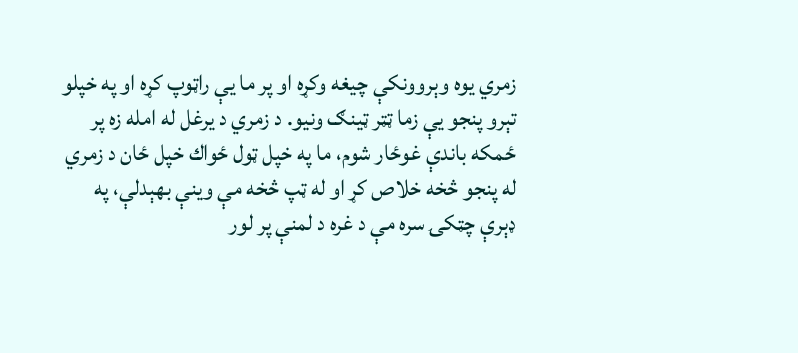زمري يوه وېروونكې چيغه وكړه او پر ما يې راټوپ كړه او په خپلو تېرو پنجو يې زما ټټر ټينګ ونيو. د زمري د يرغل له امله زه پر ځمكه باندې غوځار شوم، ما په خپل ټول ځواك خپل ځان د زمري له پنجو څخه خلاص كړ او له ټپ څخه مې وينې بهېدلې، په ډېرې چټكۍ سره مې د غره د لمنې پر لور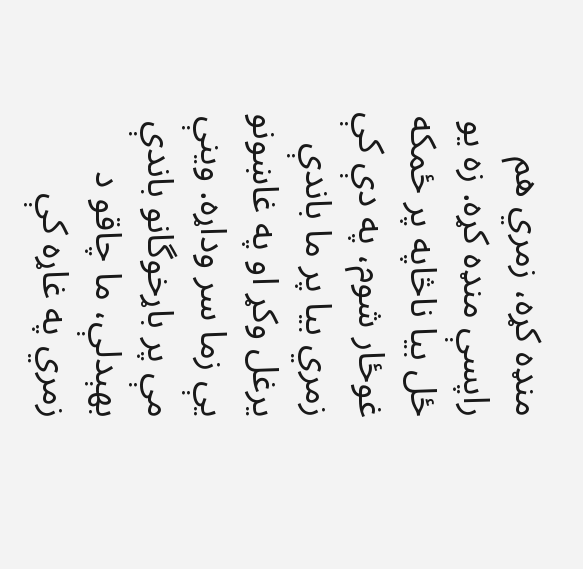منډه كړه، زمري هم راپسې منډه كړه. زه يو ځل بيا ناڅاپه پر ځمكه غوځار شوم، په دې كې زمري بيا پر ما باندې يرغل وكړ او په غاښونو يې زما سر وداړه. وينې مې پر باړخوگانو باندې بهېدلې، ما چاقو د زمري په غاړه كې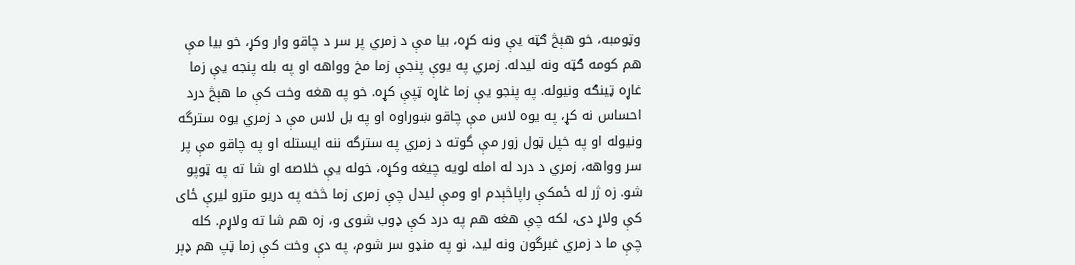وټومبه، خو هېڅ ګټه يې ونه كړه، بيا مې د زمري پر سر د چاقو وار وكړ، خو بيا مې هم كومه ګټه ونه ليدله. زمري په يوې پنجې زما مخ وواهه او په بله پنجه يې زما غاړه ټينګه ونيوله. په پنجو يې زما غاړه ټپې كړه. خو په هغه وخت كې ما هېڅ درد احساس نه كړ، په يوه لاس مې چاقو ښوراوه او په بل لاس مې د زمري يوه سترگه ونيوله او په خپل ټول زور مې گوته د زمري په سترگه ننه ايستله او په چاقو مې پر سر وواهه، زمري د درد له امله لويه چيغه وكړه، خوله يې خلاصه او شا ته په ټوپو شو. زه ژر له ځمكې راپاڅېدم او ومې ليدل چې زمرى زما څخه په دريو مترو ليرې ځاى كې ولاړ دى، لكه چې هغه هم په درد كې ډوب شوى و، زه هم شا ته ولاړم. كله چې ما د زمري غبرگون ونه ليد، نو په منډو سر شوم، په دې وخت كې زما ټپ هم ډېر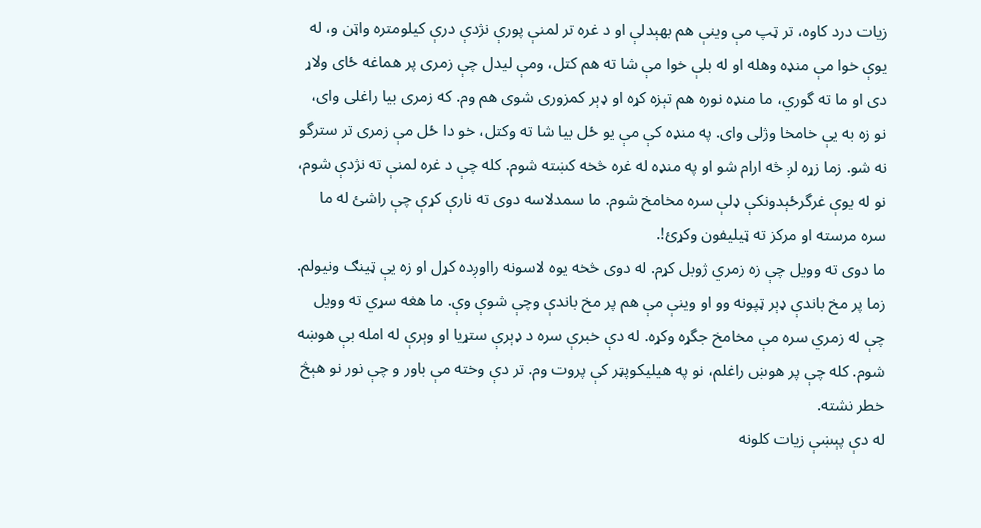زيات درد كاوه، تر ټپ مې وينې هم بهېدلې او د غره تر لمنې پورې نژدې درې كيلومتره واټن و، له يوې خوا مې منډه وهله او له بلې خوا مې شا ته هم كتل، ومې ليدل چې زمرى پر هماغه ځاى ولاړ دى او ما ته گوري، ما منډه نوره هم تېزه كړه او ډېر كمزورى شوى هم وم. كه زمرى بيا راغلى واى، نو زه به يې خامخا وژلى واى. په منډه كې مې يو ځل بيا شا ته وكتل، خو دا ځل مې زمرى تر سترگو نه شو. زما زړه لږ څه ارام شو او په منډه له غره څخه كښته شوم. كله چې د غره لمنې ته نژدې شوم، نو له يوې غرگرځېدونكې ډلې سره مخامخ شوم. ما سمدلاسه دوى ته نارې كړې چې راشئ له ما سره مرسته او مركز ته ټيليفون وكړئ!.
ما دوى ته وويل چې زه زمري ژوبل كړم. له دوى څخه يوه لاسونه رااوږده كړل او زه يې ټينګ ونيولم. زما پر مخ باندې ډېر ټپونه وو او وينې مې هم پر مخ باندې وچې شوې وې. ما هغه سړي ته وويل چې له زمري سره مې مخامخ جگړه وكړه. له دې خبرې سره د ډېرې ستړيا او وېرې له امله بې هوښه شوم. كله چې پر هوښ راغلم، نو په هيليكوپټر كې پروت وم. تر دې وخته مې باور و چې نور نو هېڅ خطر نشته.
له دې پېښې زيات كلونه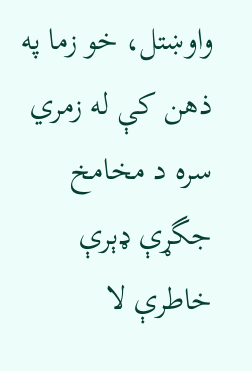واوښتل، خو زما په ذهن كې له زمري سره د مخامخ جگړې ډېرې خاطرې لا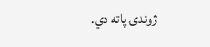ژوندۍ پاته دي.